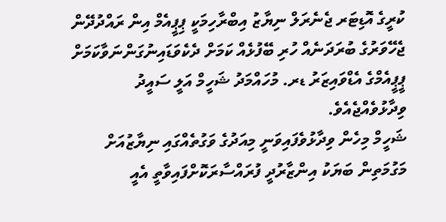ކުރީގެ އޮޑިޓަރ ޖެނެރަލް ނިޔާޒު އިބްރާހިމަކީ ޕިޕީއެމް އިން ރައްދުދޭން ޖެހޭވަރުގެ ބުރަދަނެއް ހުރި ބޭފުޅެއް ކަމަށް ދެކެވަޑައިނުގަންނަވާކަމަށް ޕީޕީއެމްގެ އެޑްވައިޒަރު ޑރ. މުހައްމަދު ޝަހީމް އަލީ ސައީދު ވިދާޅުވެއްޖެއެވެ.
ޝަހީމް މިހެން ވިދާޅުވެފައިވަނީ މިއަދުގެ ވަގުތެއްގައި ނިޔާޒުއަށް މަގުމަތިން ބަޔަކު އިންޒާރުދީ ފުރައްސާރަކޮށްފައިވާތީ އެއީ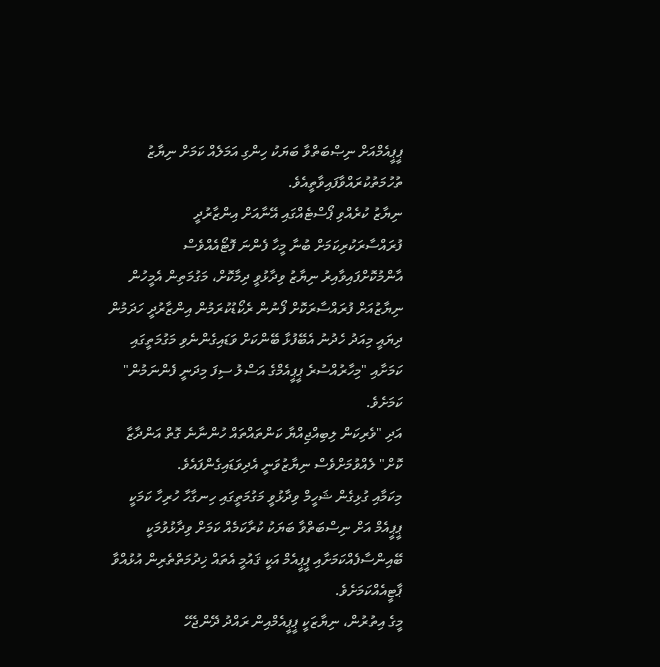ޕީޕީއެމްއަށް ނިޞްބަތްވާ ބަޔަކު ހިންގި އަމަލެއް ކަމަށް ނިޔާޒު ތުހުމަތުކުރައްވާފައިވާތީއެވެ.
ނިޔާޒު ކުރެއްވި ޕޯސްޓެއްގައި އޭނާއަށް އިންޒާރުދީ ފުރައްސާރަކުރިކަމަށް ބުނާ މީހާ ފެންނަ ފޮޓޯއެއްވެސް އާންމުކޮށްފައިވާއިރު ނިޔާޒު ވިދާޅުވީ ދިމާކޮށް، މަގުމަތިން އެމީހުން ނިޔާޒުއަށް ފުރައްސާރަކޮށް ފޯނުން ރެކޯޑުކުރަމުން އިންޒާރުދީ ހަދަމުން ދިޔައީ މިއަދު ހެދުނު އެބޭފުޅާ ބޭންކަށް ވަޑައިގެންނެވި މަގުމަތީގައި ކަމަށާއި "މިހާރުއްސުރެ ޕީޕީއެމްގެ އަސްލު ސިފަ މިދަނީ ފެންނަމުން" ކަމަށެވެ.
އަދި "ވެރިކަން ލިބިއްޖިއްޔާ ކަންތައްތައް ހުންނާނެ ގޮތް އަންދާޒާ ކޮށް" ލެއްވުމަށްވެސް ނިޔާޒުވަނީ އެދިވަޑައިގެންފައެވެ.
މިކަމާއި ގުޅިގެން ޝަހީމް ވިދާޅުވީ މަގުމަތީގައި ހިނގާހާ ހުރިހާ ކަމަކީ ޕީޕީއެމް އަށް ނިސްބަތްވާ ބަޔަކު ކުރާކަމެއް ކަމަށް ވިދާޅުވުމަކީ ބޭއިންސާފެއްކަމަށާއި ޕީޕީއެމް އަކީ ޤައުމީ އެތައް ޚިދުމަތްތެރިން އުޅުއްވާ ޕާޓީއެއްކަމަށެވެ.
މީގެ އިތުރުން، ނިޔާޒަކީ ޕީޕީއެމްއިން ރައްދު ދޭންޖެހޭ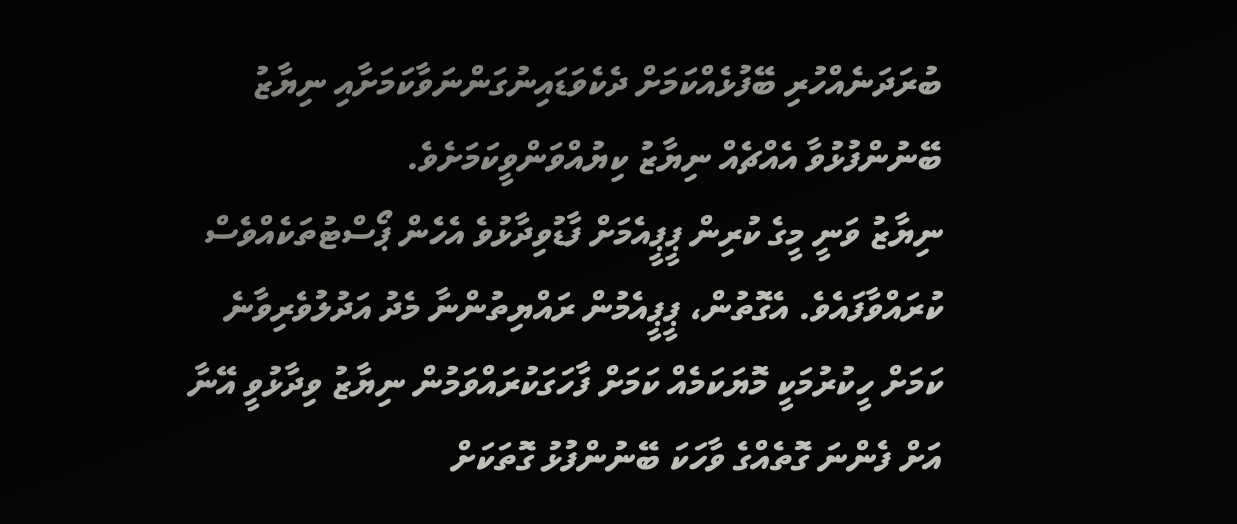ބުރަދަނެއްހުރި ބޭފުޅެއްކަމަށް ދެކެވަޑައިނުގަންނަވާކަމަށާއި ނިޔާޒު ބޭނުންފުޅުވާ އެއްޗެއް ނިޔާޒު ކިޔުއްވަންވީކަމަށެވެ.
ނިޔާޒު ވަނީ މީގެ ކުރިން ޕީޕީއެމަށް ފާޑުވިދާޅުވެ އެހެން ޕޯސްޓުތަކެއްވެސް ކުރައްވާފައެވެ. އެގޮތުން، ޕީޕީއެމުން ރައްޔިތުންނާ މެދު އަދުލުވެރިވާނެ ކަމަށް ހީކުރުމަކީ މޮޔަކަމެއް ކަމަށް ފާހަގަކުރައްވަމުން ނިޔާޒު ވިދާޅުވީ އޭނާ އަށް ފެންނަ ގޮތެއްގެ ވާހަކަ ބޭނުންފުޅު ގޮތަކަށް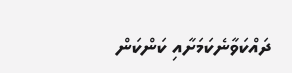ދައްކަވާނެކަމަށާއި ކަންކަން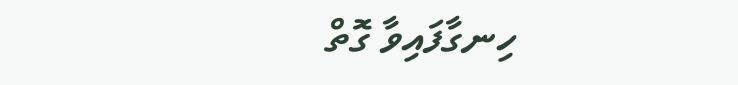ހިނގާފައިވާ ގޮތް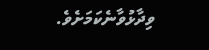ވިދާޅުވާނެކަމަށެވެ.